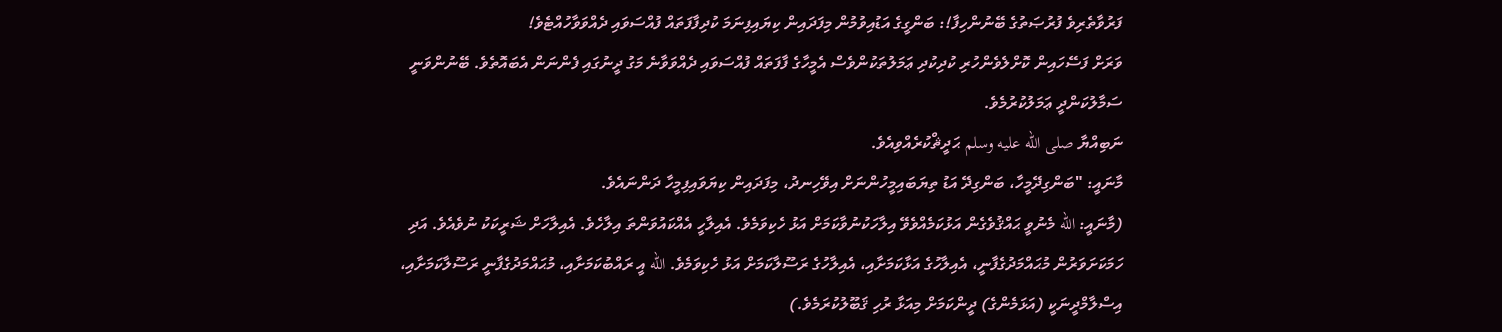ފަރުވާތެރިވެ ފުރުޞަތުގެ ބޭނުންހިފާ!: ބަންގީގެ އަޑުއިވުމުން މިފަދައިން ކިޔައިފިނަމަ ކުދިފާފަތައް ފުއްސަވައި ދެއްވަވާހުއްޓެވެ!
ވަރަށް ފަސޭހައިން ކޮށްލެވެންހުރި ކުދިކުދި ޢަމަލުތަކުންވެސް އެމީހާގެ ފާފަތައް ފުއްސަވައި ދެއްވަވާނެ މަގު ދީނުގައި ފެންނަން އެބައޮތެވެ. ބޭނުންވަނީ ސަމާލުކަންދީ ޢަމަލުކުރުމެވެ.
ނަބިއްޔާ صلى الله عليه وسلم ޙަދީޘްކުރެއްވިއެވެ.
މާނައީ: "ބަންގިދޭމީހާ، ބަންގިދޭ އަޑު ތިޔަބައިމީހުންނަށް އިވޭހިނދު، މިފަދައިން ކިޔަވައިފިމީހާ ދަންނައެވެ.
(މާނައީ: الله މެނުވީ ޙައްޤުވެގެން އަޅުކަމެއްވެވޭ އިލާހަކުނުވާކަމަށް އަޅު ހެކިވަމެވެ. އެއިލާހީ އެއްކައުވަންތަ އިލާހެވެ. އެއިލާހަށް ޝަރީކަކު ނުވެއެވެ. އަދި ހަމަކަށަވަރުން މުޙައްމަދުގެފާނީ، އެއިލާހުގެ އަޅާކަމަށާއި، އެއިލާހުގެ ރަސޫލާކަމަށް އަޅު ހެކިވަމެވެ. الله އީ ރައްބުކަމަށާއި، މުޙައްމަދުގެފާނީ ރަސޫލާކަމަށާއި، އިސްލާމްދީނަކީ (އަޅަމެންގެ) ދީންކަމަށް މިއަޅާ ރުހި ޤަބޫލުކުރަމެވެ.)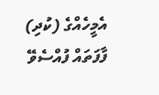އެމީހެއްގެ (ކުދި) ފާފަތައް ފުއްސެވޭ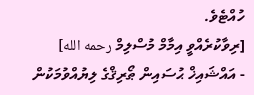ހުއްޓެވެ.
[ރިވާކުރެއްވީ އިމާމް މުސްލިމް رحمه الله]
- އައްޝައިޚް ޙުސައިން ޠޯރިޤްގެ ލިޔުއްވުމަކުން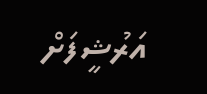އަރުޝީފަށް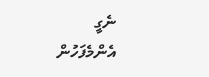ނެގީ
އެންމެފަހުން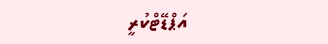އަޕްޑޭޓްކުރީ